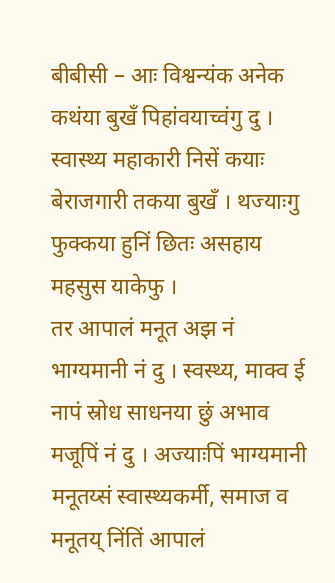बीबीसी – आः विश्वन्यंक अनेक कथंया बुखँ पिहांवयाच्वंगु दु । स्वास्थ्य महाकारी निसें कयाः बेराजगारी तकया बुखँ । थज्याःगु फुक्कया हुनिं छितः असहाय महसुस याकेफु ।
तर आपालं मनूत अझ नं भाग्यमानी नं दु । स्वस्थ्य, माक्व ई नापं स्रोध साधनया छुं अभाव मजूपिं नं दु । अज्याःपिं भाग्यमानी मनूतय्सं स्वास्थ्यकर्मी, समाज व मनूतय् निंतिं आपालं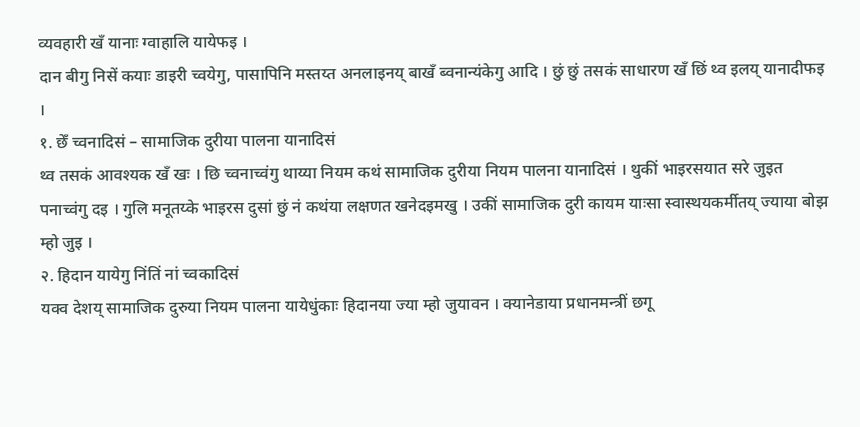व्यवहारी खँ यानाः ग्वाहालि यायेफइ ।
दान बीगु निसें कयाः डाइरी च्वयेगु, पासापिनि मस्तय्त अनलाइनय् बाखँ ब्वनान्यंकेगु आदि । छुं छुं तसकं साधारण खँ छिं थ्व इलय् यानादीफइ ।
१. छेँ च्वनादिसं – सामाजिक दुरीया पालना यानादिसं
थ्व तसकं आवश्यक खँ खः । छि च्वनाच्वंगु थाय्या नियम कथं सामाजिक दुरीया नियम पालना यानादिसं । थुकीं भाइरसयात सरे जुइत पनाच्वंगु दइ । गुलि मनूतय्के भाइरस दुसां छुं नं कथंया लक्षणत खनेदइमखु । उकीं सामाजिक दुरी कायम याःसा स्वास्थयकर्मीतय् ज्याया बोझ म्हो जुइ ।
२. हिदान यायेगु निंतिं नां च्वकादिसं
यक्व देशय् सामाजिक दुरुया नियम पालना यायेधुंकाः हिदानया ज्या म्हो जुयावन । क्यानेडाया प्रधानमन्त्रीं छगू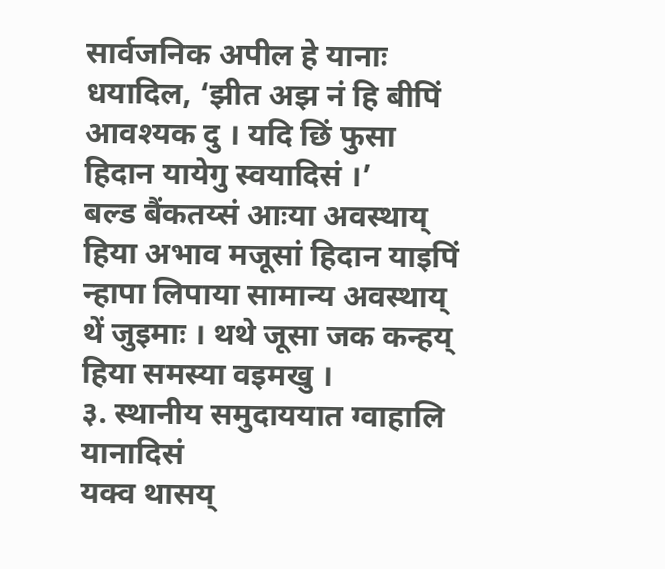सार्वजनिक अपील हे यानाः धयादिल, ‘झीत अझ नं हि बीपिं आवश्यक दु । यदि छिं फुसा हिदान यायेगु स्वयादिसं ।’
बल्ड बैंकतय्सं आःया अवस्थाय् हिया अभाव मजूसां हिदान याइपिं न्हापा लिपाया सामान्य अवस्थाय् थें जुइमाः । थथे जूसा जक कन्हय् हिया समस्या वइमखु ।
३. स्थानीय समुदाययात ग्वाहालि यानादिसं
यक्व थासय्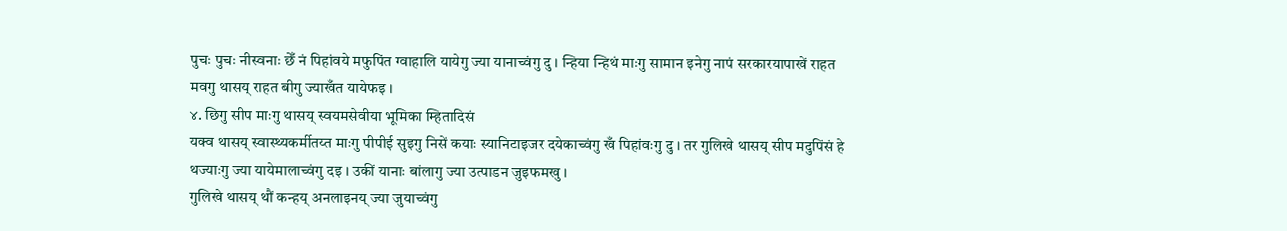पुचः पुचः नीस्वनाः छेँ नं पिहांवये मफुपिंत ग्वाहालि यायेगु ज्या यानाच्वंगु दु । न्हिया न्हिथं माःगु सामान इनेगु नापं सरकारयापाखें राहत मवगु थासय् राहत बीगु ज्याखँत यायेफइ ।
४. छिगु सीप माःगु थासय् स्वयमसेवीया भूमिका म्हितादिसं
यक्व थासय् स्वास्थ्यकर्मीतय्त माःगु पीपीई सुइगु निसें कयाः स्यानिटाइजर दयेकाच्वंगु खँ पिहांवःगु दु । तर गुलिखे थासय् सीप मदुपिंसं हे थज्याःगु ज्या यायेमालाच्वंगु दइ । उकीं यानाः बांलागु ज्या उत्पाडन जुइफमखु ।
गुलिखे थासय् थौं कन्हय् अनलाइनय् ज्या जुयाच्वंगु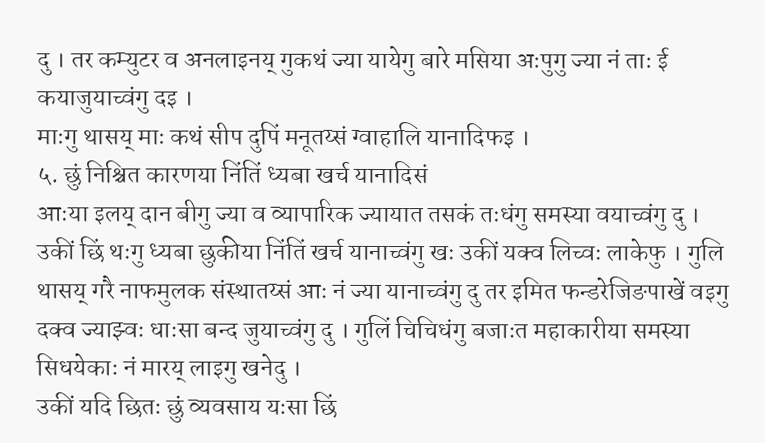दु । तर कम्युटर व अनलाइनय् गुकथं ज्या यायेगु बारे मसिया अःपुगु ज्या नं ताः ई कयाजुयाच्वंगु दइ ।
माःगु थासय् माः कथं सीप दुपिं मनूतय्सं ग्वाहालि यानादिफइ ।
५. छुं निश्चित कारणया निंतिं ध्यबा खर्च यानादिसं
आःया इलय् दान बीगु ज्या व व्यापारिक ज्यायात तसकं तःधंगु समस्या वयाच्वंगु दु । उकीं छिं थःगु ध्यबा छुकीया निंतिं खर्च यानाच्वंगु खः उकीं यक्व लिच्वः लाकेफु । गुलि थासय् गरै नाफमुलक संस्थातय्सं आः नं ज्या यानाच्वंगु दु तर इमित फन्डरेजिङपाखें वइगु दक्व ज्याझ्वः धाःसा बन्द जुयाच्वंगु दु । गुलिं चिचिधंगु बजाःत महाकारीया समस्या सिधयेकाः नं मारय् लाइगु खनेदु ।
उकीं यदि छितः छुं व्यवसाय यःसा छिं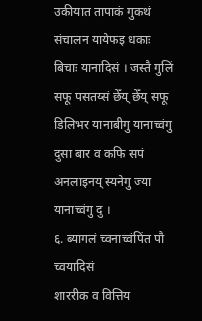उकीयात तापाकं गुकथं संचालन यायेफइ धकाः बिचाः यानादिसं । जस्तै गुलिं सफू पसतय्सं छेँय् छेँय् सफू डिलिभर यानाबीगु यानाच्वंगु दुसा बार व कफि सपं अनलाइनय् स्यनेगु ज्या यानाच्वंगु दु ।
६. ब्यागलं च्वनाच्वंपिंत पौ च्वयादिसं
शाररीक व वित्तिय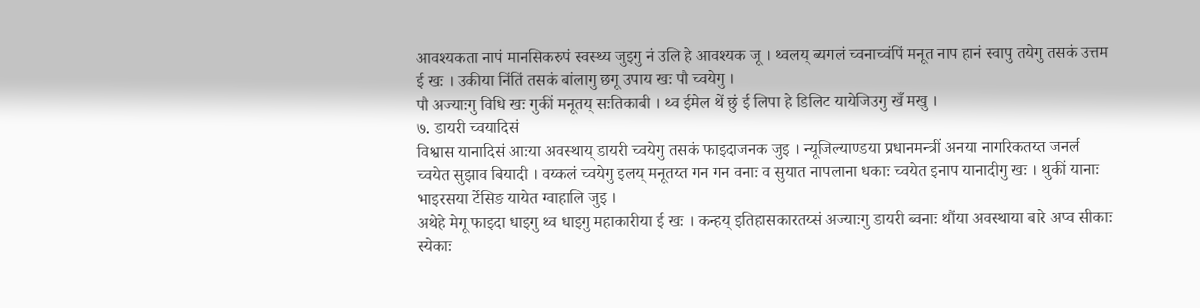आवश्यकता नापं मानसिकरुपं स्वस्थ्य जुइगु नं उलि हे आवश्यक जू । थ्वलय् ब्यगलं च्वनाच्वंपिं मनूत नाप हानं स्वापु तयेगु तसकं उत्तम ई खः । उकीया निंतिं तसकं बांलागु छगू उपाय खः पौ च्वयेगु ।
पौ अज्याःगु विधि खः गुकीं मनूतय् सःतिकाबी । थ्व ईमेल थें छुं ई लिपा हे डिलिट यायेजिउगु खँ मखु ।
७. डायरी च्वयादिसं
विश्वास यानादिसं आःया अवस्थाय् डायरी च्वयेगु तसकं फाइदाजनक जुइ । न्यूजिल्याण्डया प्रधानमन्त्रीं अनया नागरिकतय्त जनर्ल च्वयेत सुझाव बियादी । वय्कलं च्वयेगु इलय् मनूतय्त गन गन वनाः व सुयात नापलाना धकाः च्वयेत इनाप यानादीगु खः । थुकीं यानाः भाइरसया र्टेसिङ यायेत ग्वाहालि जुइ ।
अथेहे मेगू फाइदा धाइगु थ्व धाइगु महाकारीया ई खः । कन्हय् इतिहासकारतय्सं अज्याःगु डायरी ब्वनाः थौंया अवस्थाया बारे अप्व सीकाः स्येकाः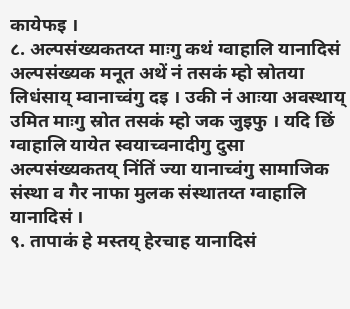कायेफइ ।
८. अल्पसंख्यकतय्त माःगु कथं ग्वाहालि यानादिसं
अल्पसंख्यक मनूत अथें नं तसकं म्हो स्रोतया लिधंसाय् म्वानाच्वंगु दइ । उकी नं आःया अवस्थाय् उमित माःगु स्रोत तसकं म्हो जक जुइफु । यदि छिं ग्वाहालि यायेत स्वयाच्वनादीगु दुसा अल्पसंख्यकतय् निंतिं ज्या यानाच्वंगु सामाजिक संस्था व गैर नाफा मुलक संस्थातय्त ग्वाहालि यानादिसं ।
९. तापाकं हे मस्तय् हेरचाह यानादिसं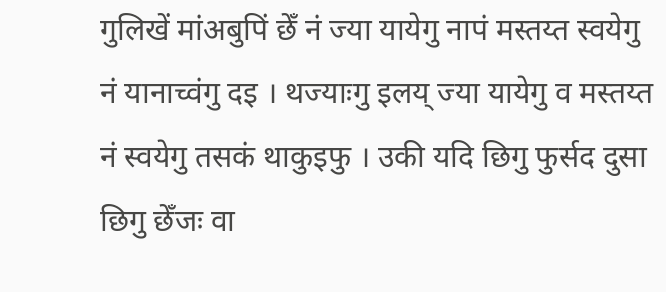गुलिखें मांअबुपिं छेँ नं ज्या यायेगु नापं मस्तय्त स्वयेगु नं यानाच्वंगु दइ । थज्याःगु इलय् ज्या यायेगु व मस्तय्त नं स्वयेगु तसकं थाकुइफु । उकी यदि छिगु फुर्सद दुसा छिगु छेँजः वा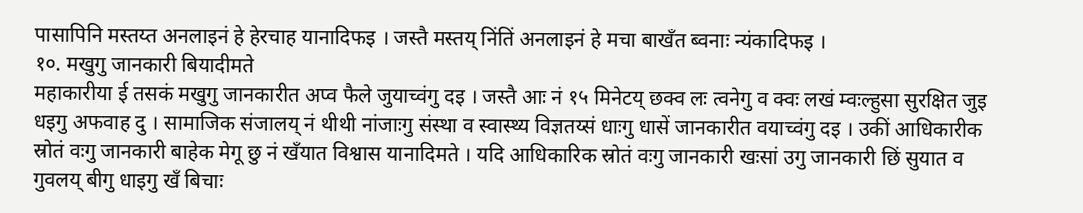पासापिनि मस्तय्त अनलाइनं हे हेरचाह यानादिफइ । जस्तै मस्तय् निंतिं अनलाइनं हे मचा बाखँत ब्वनाः न्यंकादिफइ ।
१०. मखुगु जानकारी बियादीमते
महाकारीया ई तसकं मखुगु जानकारीत अप्व फैले जुयाच्वंगु दइ । जस्तै आः नं १५ मिनेटय् छक्व लः त्वनेगु व क्वः लखं म्वःल्हुसा सुरक्षित जुइ धइगु अफवाह दु । सामाजिक संजालय् नं थीथी नांजाःगु संस्था व स्वास्थ्य विज्ञतय्सं धाःगु धासें जानकारीत वयाच्वंगु दइ । उकीं आधिकारीक स्रोतं वःगु जानकारी बाहेक मेगू छु नं खँयात विश्वास यानादिमते । यदि आधिकारिक स्रोतं वःगु जानकारी खःसां उगु जानकारी छिं सुयात व गुवलय् बीगु धाइगु खँ बिचाः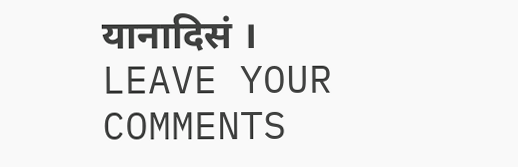यानादिसं ।
LEAVE YOUR COMMENTS